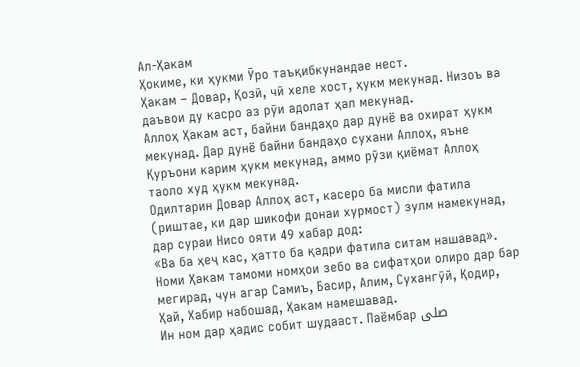Ал-Ҳакам
Ҳокиме, ки ҳукми Ӯро таъқибкунандае нест.
Ҳакам – Довар, Қозӣ, чӣ хеле хост, ҳукм мекунад. Низоъ ва даъвои ду касро аз рӯи адолат ҳал мекунад.
Аллоҳ Ҳакам аст, байни бандаҳо дар дунё ва охират ҳукм мекунад. Дар дунё байни бандаҳо сухани Аллоҳ, яъне Қуръони карим ҳукм мекунад, аммо рӯзи қиёмат Аллоҳ таоло худ ҳукм мекунад.
Одилтарин Довар Аллоҳ аст, касеро ба мисли фатила (риштае, ки дар шикофи донаи хурмост) зулм намекунад, дар сураи Нисо ояти 49 хабар дод:
«Ва ба ҳеҷ кас, ҳатто ба қадри фатила ситам нашавад».
Номи Ҳакам тамоми номҳои зебо ва сифатҳои олиро дар бар мегирад, чун агар Самиъ, Басир, Алим, Сухангӯй, Қодир, Ҳай, Хабир набошад, Ҳакам намешавад.
Ин ном дар ҳадис собит шудааст. Паёмбар صلى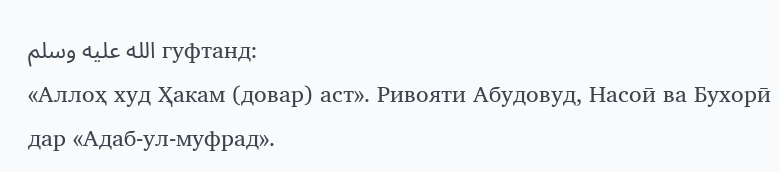الله عليه وسلم гуфтанд:
«Аллоҳ худ Ҳакам (довар) аст». Ривояти Абудовуд, Насоӣ ва Бухорӣ дар «Адаб-ул-муфрад».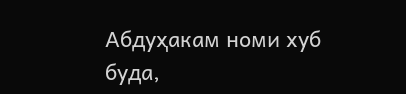Абдуҳакам номи хуб буда,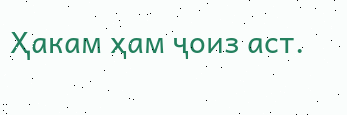Ҳакам ҳам ҷоиз аст.